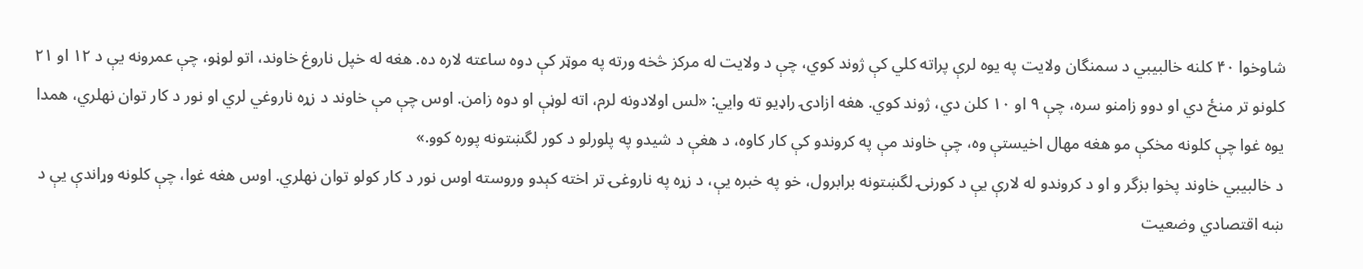شاوخوا ۴۰ کلنه خالبيبي د سمنگان ولایت په یوه لرې پراته کلي کې ژوند کوي، چې د ولایت له مرکز څخه ورته په موټر کې دوه ساعته لاره ده. هغه له خپل ناروغ خاوند، اتو لوڼو، چې عمرونه یې د ۱۲ او ۲۱ کلونو تر منځ دي او دوو زامنو سره، چې ۹ او ۱۰ کلن دي، ژوند کوي. هغه ازادۍ راډیو ته وايي: «لس اولادونه لرم، اته لوڼې او دوه زامن. اوس چې مې خاوند د زړه ناروغي لري او نور د کار توان نهلري، همدا یوه غوا چې کلونه مخکې مو هغه مهال اخیستې وه، چې خاوند مې په کروندو کې کار کاوه، د هغې د شیدو په پلورلو د کور لگښتونه پوره کوو.»
د خالبيبي خاوند پخوا بزگر و او د کروندو له لارې یې د کورنۍ لگښتونه برابرول، خو په خبره یې، د زړه په ناروغۍ تر اخته کېدو وروسته اوس نور د کار کولو توان نهلري. اوس هغه غوا، چې کلونه وړاندې یې د ښه اقتصادي وضعیت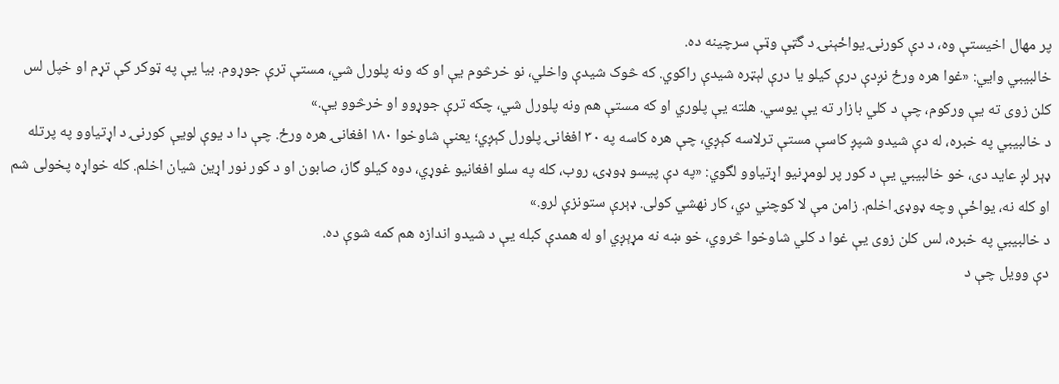پر مهال اخیستې وه، د دې کورنۍ یواځېنۍ د گټې وټې سرچینه ده.
خالبيبي وایي: «غوا هره ورځ نږدې درې کیلو یا درې لېټره شیدې راکوي. که څوک شیدې واخلي، نو خرڅوم یې او که ونه پلورل شي، مستې ترې جوړوم. بیا یې په ټوکر کې تړم او خپل لس کلن زوی ته یې ورکوم، چې د کلي بازار ته یې یوسي. هلته یې پلوري او که مستې هم ونه پلورل شي، چکه ترې جوړوو او خرڅوو یې.»
د خالبيبي په خبره، له دې شیدو شپږ کاسې مستې ترلاسه کېږي، چې هره کاسه په ۳۰ افغانۍ پلورل کېږي؛ یعنې شاوخوا ۱۸۰ افغانۍ هره ورځ. چې دا د یوې لویې کورنۍ د اړتیاوو په پرتله ډېر لږ عاید دی، خو خالبيبي یې د کور پر لومړنیو اړتیاوو لگوي: «په دې پیسو ډوډۍ، روب، کله په سلو افغانیو غوړي، دوه کیلو گاز، صابون او د کور نور اړین شیان اخلم. کله خواړه پخولی شم او کله نه، یواځې وچه ډوډۍ اخلم. زامن مې لا کوچني دي، کار نهشي کولی. ډېرې ستونزې لرو.»
د خالبيبي په خبره، لس کلن زوی یې غوا د کلي شاوخوا څروي، خو ښه نه مړېږي او له همدې کبله یې د شیدو اندازه هم کمه شوې ده.
دې وویل چې د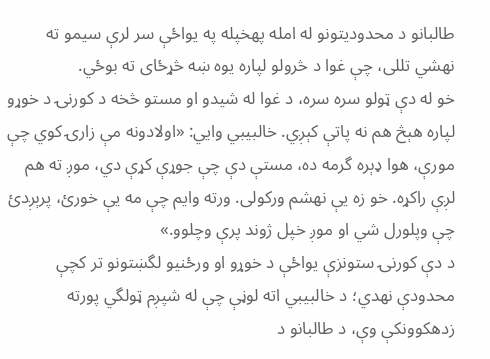طالبانو د محدودیتونو له امله پهخپله په یواځې سر لرې سیمو ته نهشي تللی، چې غوا د څرولو لپاره یوه ښه څړځای ته بوځي.
خو له دې ټولو سره سره، د غوا له شیدو او مستو څخه د کورنۍ د خوړو لپاره هېڅ هم نه پاتې کېږي. خالبيبي وایي: «اولادونه مې زارۍ کوي چې مورې، هوا ډېره گرمه ده، مستې دې چې جوړې کړې دي، موږ ته هم لږې راکړه. خو زه یې نهشم ورکولی. ورته وایم چې مه یې خورئ، پرېږدئ چې وپلورل شي او موږ خپل ژوند پرې وچلوو.»
د دې کورنۍ ستونزې یواځې د خوړو او ورځنیو لگښتونو تر کچې محدودې نهدي؛ د خالبيبي اته لوڼې چې له شپږم ټولگي پورته زدهکوونکې وې، د طالبانو د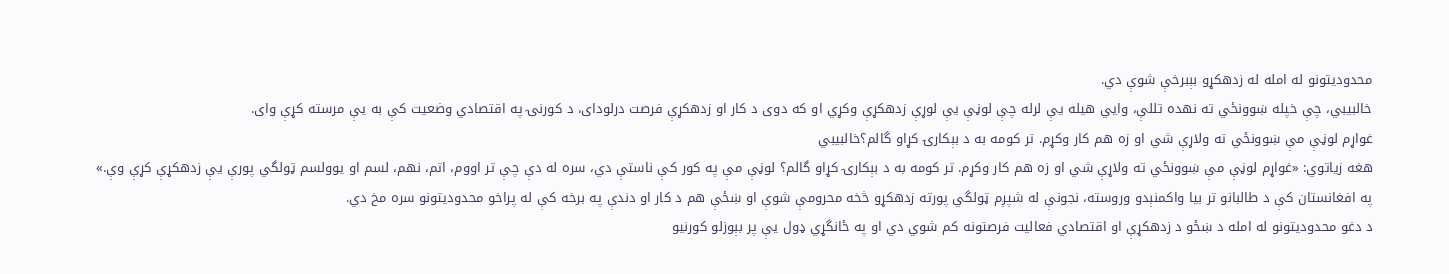محدودیتونو له امله له زدهکړو بېبرخې شوې دي.
خالبيبي، چې خپله ښوونځي ته نهده تللې، وایي هیله یې لرله چې لوڼې یې لوړې زدهکړې وکړي او که دوی د کار او زدهکړې فرصت درلودای، د کورنۍ په اقتصادي وضعیت کې به یې مرسته کړې وای.
غواړم لوڼې مې ښوونځي ته ولاړې شي او زه هم کار وکړم. تر کومه به د بېکارۍ کړاو گالم؟خالبيبي
هغه زیاتوي: «غواړم لوڼې مې ښوونځي ته ولاړې شي او زه هم کار وکړم. تر کومه به د بېکارۍ کړاو گالم؟ لوڼې مې په کور کې ناستې دي، سره له دې چې تر اووم، اتم، نهم، لسم او یوولسم ټولگي پورې یې زدهکړې کړې وې.»
په افغانستان کې د طالبانو تر بیا واکمنېدو وروسته، نجونې له شپږم ټولگي پورته زدهکړو څخه محرومې شوې او ښځې هم د کار او دندې په برخه کې له پراخو محدودیتونو سره مخ دي.
د دغو محدودیتونو له امله د ښځو د زدهکړې او اقتصادي فعالیت فرصتونه کم شوي دي او په ځانگړي ډول یې پر بېوزلو کورنیو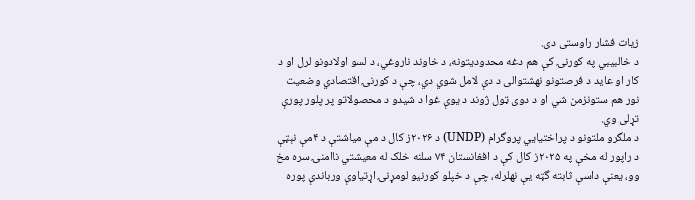زیات فشار راوستی دی.
د خالبيبي په کورنۍ کې هم دغه محدودیتونه، د خاوند ناروغي، د لسو اولادونو لرل او د کار او عاید د فرصتونو نهشتوالی د دې لامل شوي دي، چې د کورنۍ اقتصادي وضعیت نور هم ستونزمن شي او د دوی ټول ژوند د یوې غوا د شیدو د محصولاتو پر پلور پورې تړلی وي.
د ملگرو ملتونو د پراختیايي پروگرام (UNDP) د ۲۰۲۶ز کال د مې میاشتې د ۴مې نېټې د راپور له مخې په ۲۰۲۵ز کال کې د افغانستان ۷۴ سلنه خلک له معیشتي ناامنۍ سره مخ وو، یعنې داسې ثابته گټه یې نهلرله، چې د خپلو کورنیو لومړنۍ اړتیاوې ورباندې پوره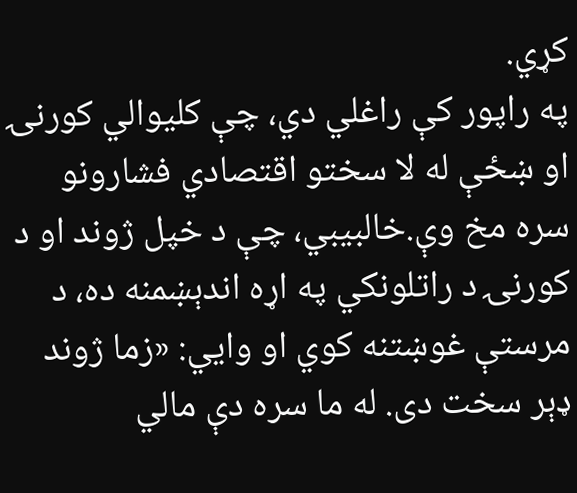کړي.
په راپور کې راغلي دي، چې کلیوالي کورنۍ او ښځې له لا سختو اقتصادي فشارونو سره مخ وې.خالبيبي، چې د خپل ژوند او د کورنۍ د راتلونکي په اړه اندېښمنه ده، د مرستې غوښتنه کوي او وایي: «زما ژوند ډېر سخت دی. له ما سره دې مالي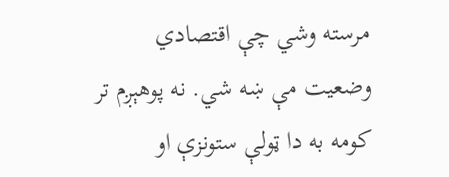مرسته وشي چې اقتصادي وضعیت مې ښه شي. نه پوهېږم تر کومه به دا ټولې ستونزې او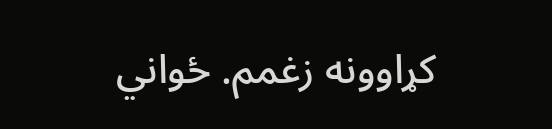کړاوونه زغمم. ځواني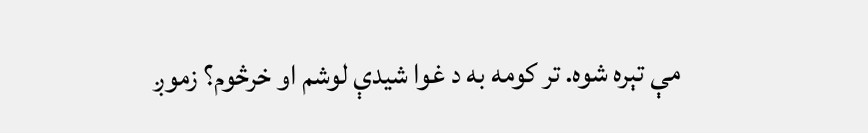مې تېره شوه. تر کومه به د غوا شیدې لوشم او خرڅوم؟ زموږ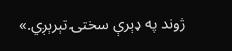ژوند په ډېرې سختۍ تېرېږي.»